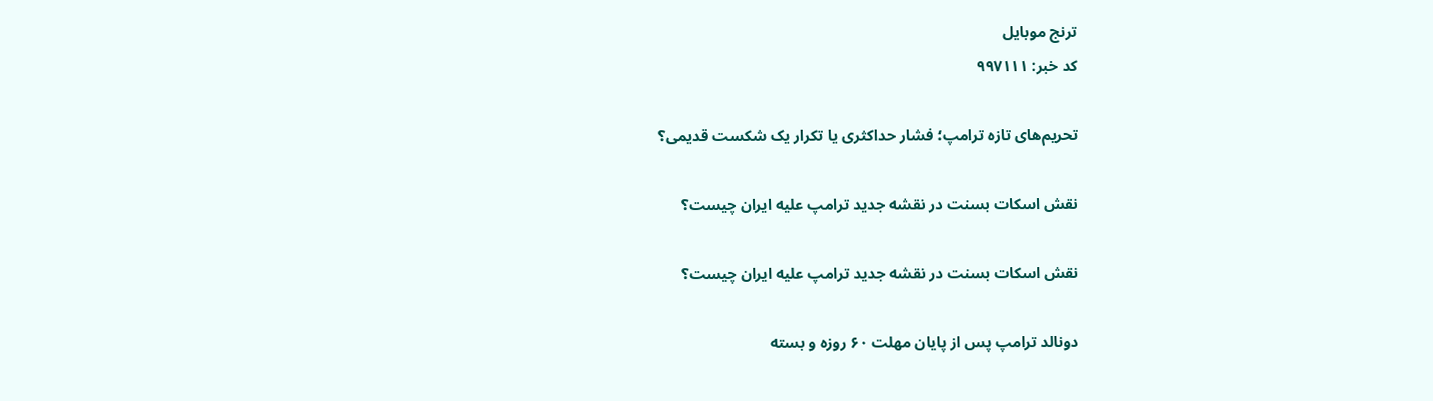ترنج موبایل
کد خبر: ۹۹۷۱۱۱

تحریم‌های تازه ترامپ؛ فشار حداکثری یا تکرار یک شکست قدیمی؟

نقش اسکات بسنت در نقشه جدید ترامپ علیه ایران چیست؟

نقش اسکات بسنت در نقشه جدید ترامپ علیه ایران چیست؟

دونالد ترامپ پس از پایان مهلت ۶۰ روزه و بسته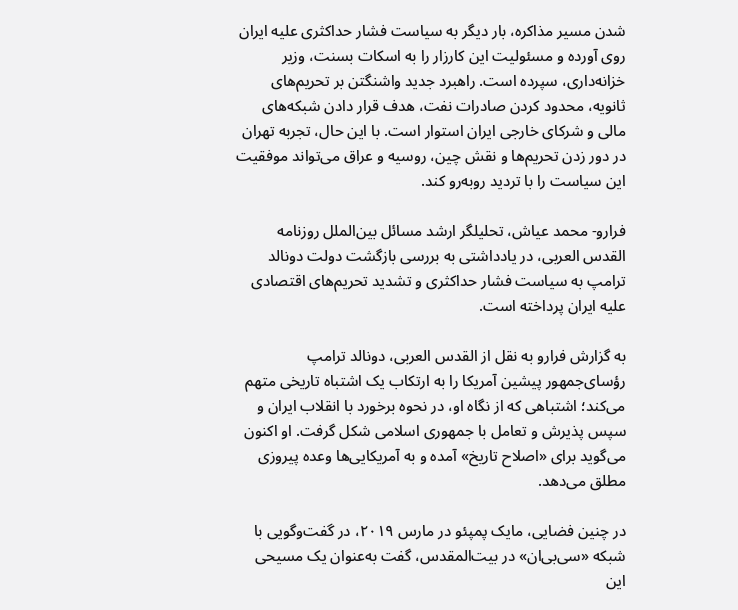شدن مسیر مذاکره، بار دیگر به سیاست فشار حداکثری علیه ایران روی آورده و مسئولیت این کارزار را به اسکات بسنت، وزیر خزانه‌داری، سپرده است. راهبرد جدید واشنگتن بر تحریم‌های ثانویه، محدود کردن صادرات نفت، هدف قرار دادن شبکه‌های مالی و شرکای خارجی ایران استوار است. با این حال، تجربه تهران در دور زدن تحریم‌ها و نقش چین، روسیه و عراق می‌تواند موفقیت این سیاست را با تردید روبه‌رو کند.

فرارو- محمد عیاش، تحلیلگر ارشد مسائل بین‌الملل روزنامه القدس العربی، در یادداشتی به بررسی بازگشت دولت دونالد ترامپ به سیاست فشار حداکثری و تشدید تحریم‌های اقتصادی علیه ایران پرداخته است.

به گزارش فرارو به نقل از القدس العربی، دونالد ترامپ رؤسای‌جمهور پیشین آمریکا را به ارتکاب یک اشتباه تاریخی متهم می‌کند؛ اشتباهی که از نگاه او، در نحوه برخورد با انقلاب ایران و سپس پذیرش و تعامل با جمهوری اسلامی شکل گرفت. او اکنون می‌گوید برای «اصلاح تاریخ» آمده و به آمریکایی‌ها وعده پیروزی مطلق می‌دهد.

در چنین فضایی، مایک پمپئو در مارس ۲۰۱۹، در گفت‌وگویی با شبکه «سی‌بی‌ان» در بیت‌المقدس، گفت به‌عنوان یک مسیحی این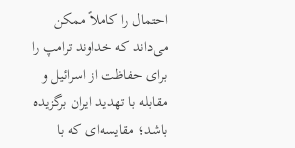احتمال را کاملاً ممکن می‌داند که خداوند ترامپ را برای حفاظت از اسرائیل و مقابله با تهدید ایران برگزیده باشد؛ مقایسه‌ای که با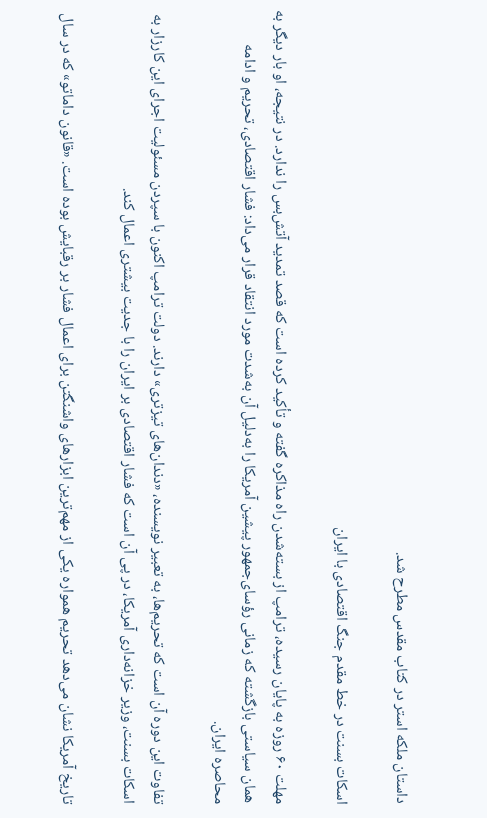داستان ملکه استر در کتاب مقدس مطرح شد.

اسکات بسنت در خط مقدم جنگ اقتصادی با ایران

مهلت ۶۰ روزه به پایان رسیده، ترامپ از بسته‌شدن راه مذاکره گفته و تأکید کرده است که قصد تمدید آتش‌بس را ندارد. در نتیجه، او بار دیگر به همان سیاستی بازگشته که زمانی رؤسای‌جمهور پیشین آمریکا را به‌دلیل آن به‌شدت مورد انتقاد قرار می‌داد: فشار اقتصادی، تحریم و ادامه محاصره ایران.

تفاوت این دوره آن است که تحریم‌ها، به تعبیر نویسنده، «دندان‌های تیزتری» دارند. دولت ترامپ اکنون با سپردن مسئولیت اجرای این کارزار به اسکات بسنت، وزیر خزانه‌داری آمریکا، در پی آن است که فشار اقتصادی بر ایران را با جدیت بیشتری اعمال کند.

تاریخ آمریکا نشان می‌دهد تحریم همواره یکی از مهم‌ترین ابزارهای واشنگتن برای اعمال فشار بر رقبایش بوده است. «قانون داماتو» که در سال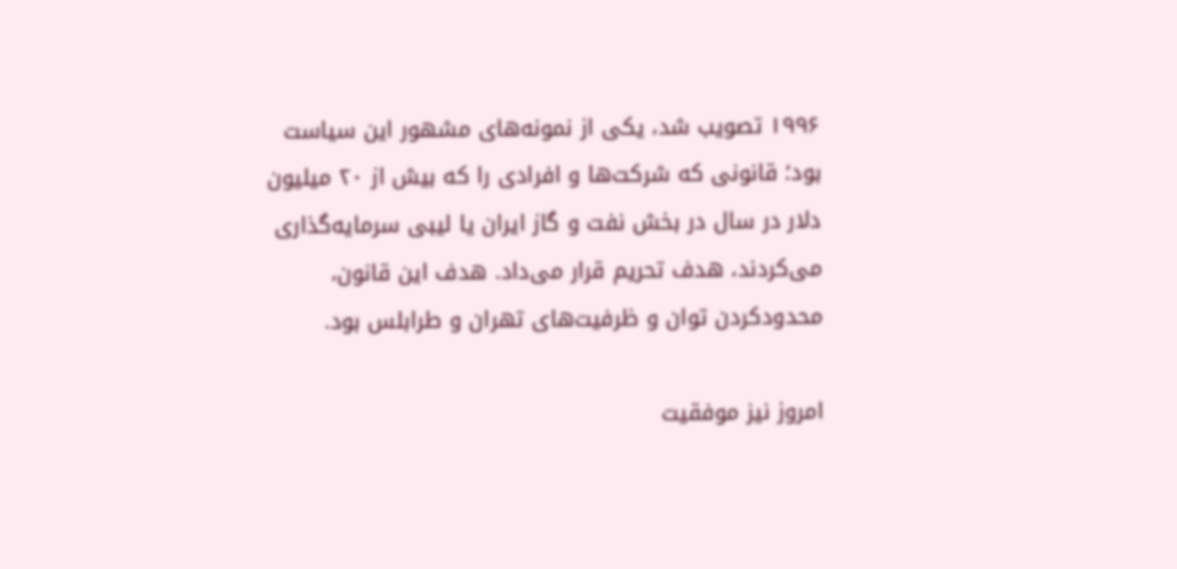۱۹۹۶ تصویب شد، یکی از نمونه‌های مشهور این سیاست بود؛ قانونی که شرکت‌ها و افرادی را که بیش از ۲۰ میلیون دلار در سال در بخش نفت و گاز ایران یا لیبی سرمایه‌گذاری می‌کردند، هدف تحریم قرار می‌داد. هدف این قانون، محدودکردن توان و ظرفیت‌های تهران و طرابلس بود.

امروز نیز موفقیت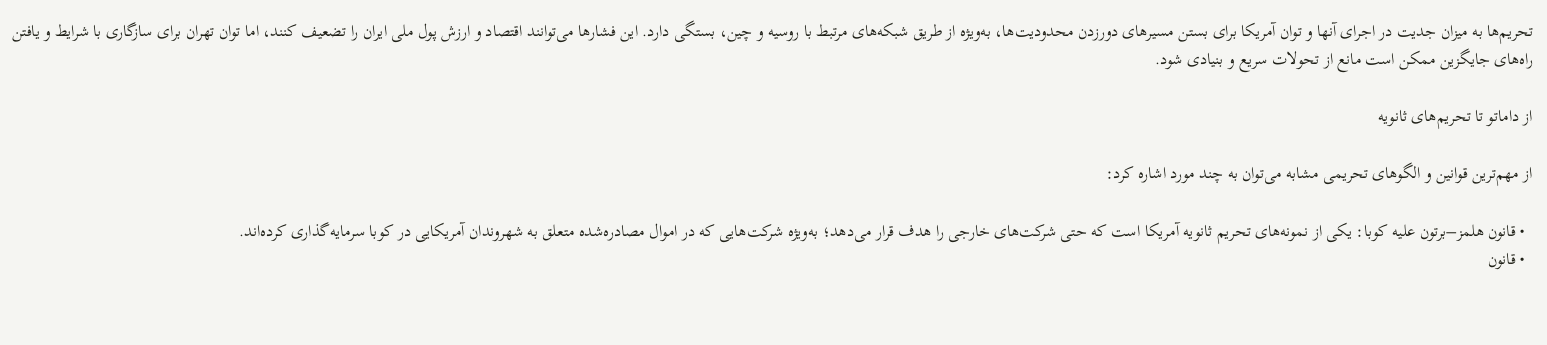تحریم‌ها به میزان جدیت در اجرای آنها و توان آمریکا برای بستن مسیرهای دورزدن محدودیت‌ها، به‌ویژه از طریق شبکه‌های مرتبط با روسیه و چین، بستگی دارد. این فشارها می‌توانند اقتصاد و ارزش پول ملی ایران را تضعیف کنند، اما توان تهران برای سازگاری با شرایط و یافتن راه‌های جایگزین ممکن است مانع از تحولات سریع و بنیادی شود.

از داماتو تا تحریم‌های ثانویه

از مهم‌ترین قوانین و الگوهای تحریمی مشابه می‌توان به چند مورد اشاره کرد:

  • قانون هلمز–برتون علیه کوبا: یکی از نمونه‌های تحریم ثانویه آمریکا است که حتی شرکت‌های خارجی را هدف قرار می‌دهد؛ به‌ویژه شرکت‌هایی که در اموال مصادره‌شده متعلق به شهروندان آمریکایی در کوبا سرمایه‌گذاری کرده‌اند.
  • قانون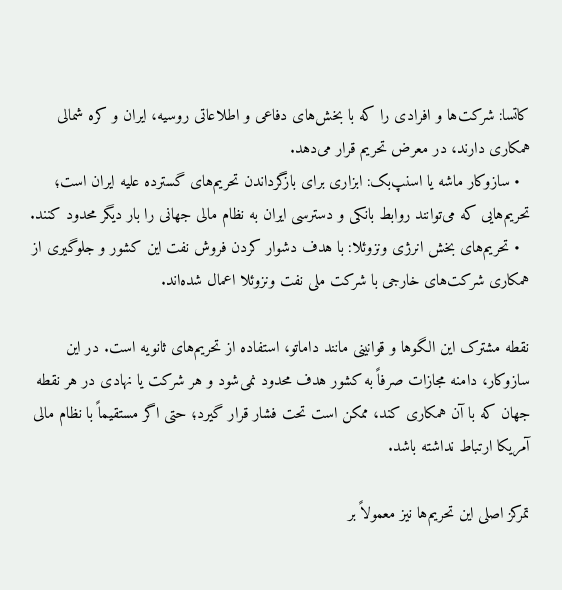کاتسا: شرکت‌ها و افرادی را که با بخش‌های دفاعی و اطلاعاتی روسیه، ایران و کره شمالی همکاری دارند، در معرض تحریم قرار می‌دهد.
  • سازوکار ماشه یا اسنپ‌بک: ابزاری برای بازگرداندن تحریم‌های گسترده علیه ایران است؛ تحریم‌هایی که می‌توانند روابط بانکی و دسترسی ایران به نظام مالی جهانی را بار دیگر محدود کنند.
  • تحریم‌های بخش انرژی ونزوئلا: با هدف دشوار کردن فروش نفت این کشور و جلوگیری از همکاری شرکت‌های خارجی با شرکت ملی نفت ونزوئلا اعمال شده‌اند.

نقطه مشترک این الگوها و قوانینی مانند داماتو، استفاده از تحریم‌های ثانویه است. در این سازوکار، دامنه مجازات صرفاً به کشور هدف محدود نمی‌شود و هر شرکت یا نهادی در هر نقطه جهان که با آن همکاری کند، ممکن است تحت فشار قرار گیرد؛ حتی اگر مستقیماً با نظام مالی آمریکا ارتباط نداشته باشد.

تمرکز اصلی این تحریم‌ها نیز معمولاً بر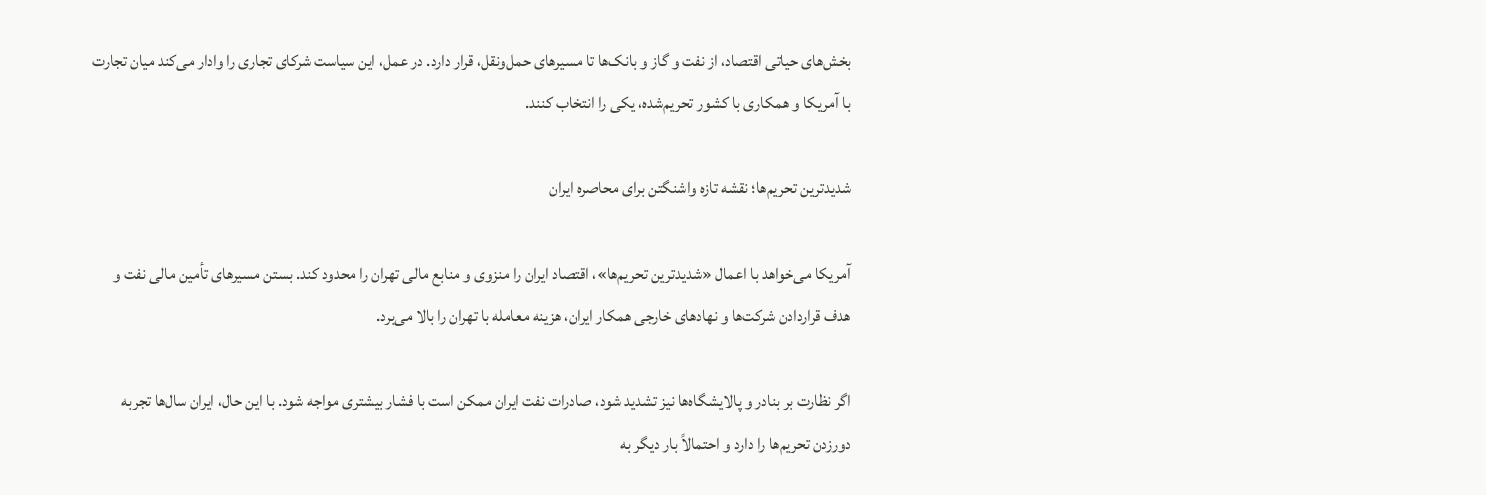بخش‌های حیاتی اقتصاد، از نفت و گاز و بانک‌ها تا مسیرهای حمل‌ونقل، قرار دارد. در عمل، این سیاست شرکای تجاری را وادار می‌کند میان تجارت با آمریکا و همکاری با کشور تحریم‌شده، یکی را انتخاب کنند.

شدیدترین تحریم‌ها؛ نقشه تازه واشنگتن برای محاصره ایران

آمریکا می‌خواهد با اعمال «شدیدترین تحریم‌ها»، اقتصاد ایران را منزوی و منابع مالی تهران را محدود کند. بستن مسیرهای تأمین مالی نفت و هدف قراردادن شرکت‌ها و نهادهای خارجی همکار ایران، هزینه معامله با تهران را بالا می‌برد.

اگر نظارت بر بنادر و پالایشگاه‌ها نیز تشدید شود، صادرات نفت ایران ممکن است با فشار بیشتری مواجه شود. با این حال، ایران سال‌ها تجربه دورزدن تحریم‌ها را دارد و احتمالاً بار دیگر به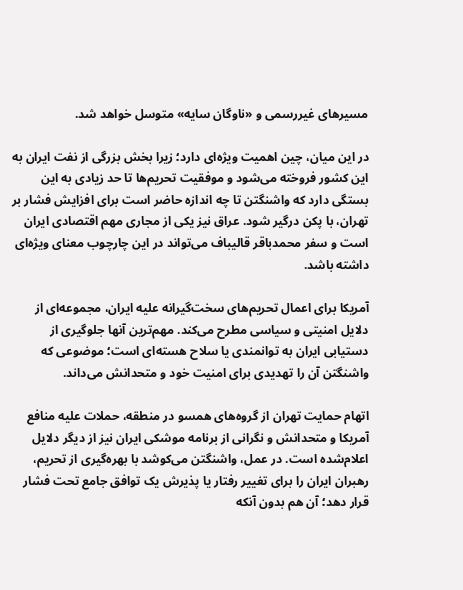مسیرهای غیررسمی و «ناوگان سایه» متوسل خواهد شد.

در این میان، چین اهمیت ویژه‌ای دارد؛ زیرا بخش بزرگی از نفت ایران به این کشور فروخته می‌شود و موفقیت تحریم‌ها تا حد زیادی به این بستگی دارد که واشنگتن تا چه اندازه حاضر است برای افزایش فشار بر تهران، با پکن درگیر شود. عراق نیز یکی از مجاری مهم اقتصادی ایران است و سفر محمدباقر قالیباف می‌تواند در این چارچوب معنای ویژه‌ای داشته باشد.

آمریکا برای اعمال تحریم‌های سخت‌گیرانه علیه ایران، مجموعه‌ای از دلایل امنیتی و سیاسی مطرح می‌کند. مهم‌ترین آنها جلوگیری از دستیابی ایران به توانمندی یا سلاح هسته‌ای است؛ موضوعی که واشنگتن آن را تهدیدی برای امنیت خود و متحدانش می‌داند.

اتهام حمایت تهران از گروه‌های همسو در منطقه، حملات علیه منافع آمریکا و متحدانش و نگرانی از برنامه موشکی ایران نیز از دیگر دلایل اعلام‌شده است. در عمل، واشنگتن می‌کوشد با بهره‌گیری از تحریم، رهبران ایران را برای تغییر رفتار یا پذیرش یک توافق جامع تحت فشار قرار دهد؛ آن هم بدون آنکه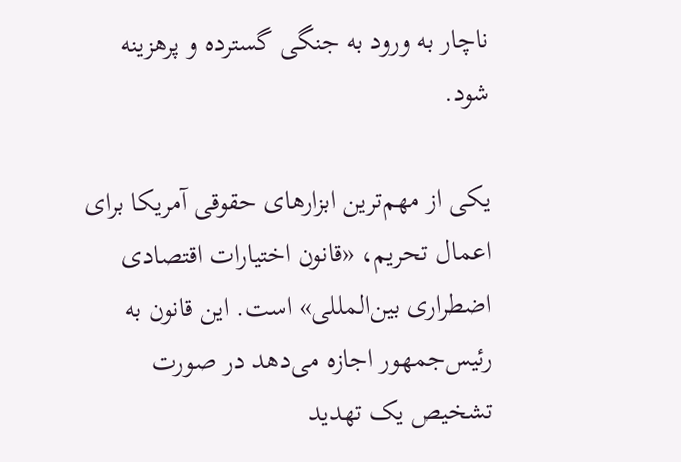ناچار به ورود به جنگی گسترده و پرهزینه شود.

یکی از مهم‌ترین ابزارهای حقوقی آمریکا برای اعمال تحریم، «قانون اختیارات اقتصادی اضطراری بین‌المللی» است. این قانون به رئیس‌جمهور اجازه می‌دهد در صورت تشخیص یک تهدید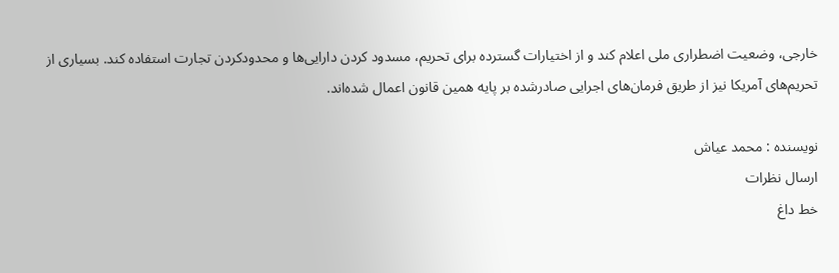خارجی، وضعیت اضطراری ملی اعلام کند و از اختیارات گسترده برای تحریم، مسدود کردن دارایی‌ها و محدودکردن تجارت استفاده کند. بسیاری از تحریم‌های آمریکا نیز از طریق فرمان‌های اجرایی صادرشده بر پایه همین قانون اعمال شده‌اند.

نویسنده : محمد عیاش
ارسال نظرات
خط داغ